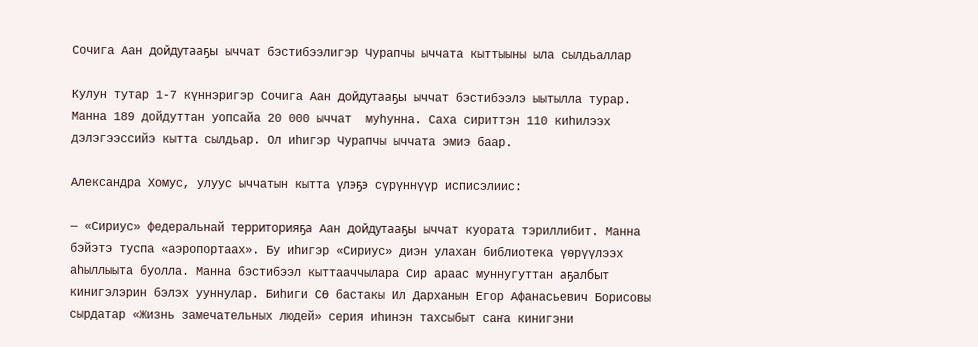Сочига Аан дойдутааҕы ыччат бэстибээлигэр Чурапчы ыччата кыттыыны ыла сылдьаллар

Кулун тутар 1-7 күннэригэр Сочига Аан дойдутааҕы ыччат бэстибээлэ ыытылла турар. Манна 189 дойдуттан уопсайа 20 000 ыччат  муһунна. Саха сириттэн 110 киһилээх дэлэгээссийэ кытта сылдьар. Ол иһигэр Чурапчы ыччата эмиэ баар.

Александра Хомус, улуус ыччатын кытта үлэҕэ сүрүннүүр исписэлиис:

— «Сириус» федеральнай территорияҕа Аан дойдутааҕы ыччат куората тэриллибит. Манна бэйэтэ туспа «аэропортаах». Бу иһигэр «Сириус» диэн улахан библиотека үөрүүлээх аһыллыыта буолла. Манна бэстибээл кыттааччылара Сир араас муннугуттан аҕалбыт кинигэлэрин бэлэх ууннулар. Биһиги СӨ бастакы Ил Дарханын Егор Афанасьевич Борисовы сырдатар «Жизнь замечательных людей» серия иһинэн тахсыбыт саҥа кинигэни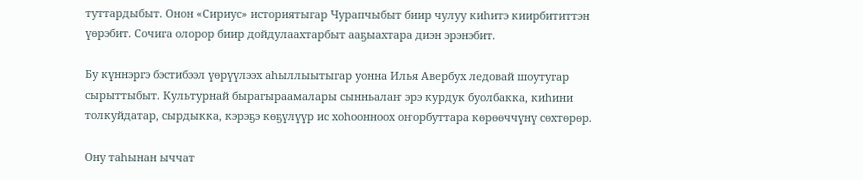туттардыбыт. Онон «Сириус» историятыгар Чурапчыбыт биир чулуу киһитэ киирбититтэн үөрэбит. Сочига олорор биир дойдулаахтарбыт ааҕыахтара диэн эрэнэбит.

Бу күннэргэ бэстибээл үөрүүлээх аһыллыытыгар уонна Илья Авербух ледовай шоутугар сырыттыбыт. Культурнай бырагыраамалары сынньалаҥ эрэ курдук буолбакка, киһини толкуйдатар, сырдыкка, кэрэҕэ көҕүлүүр ис хоһоонноох оҥорбуттара көрөөччүнү сөхтөрөр.

Ону таһынан ыччат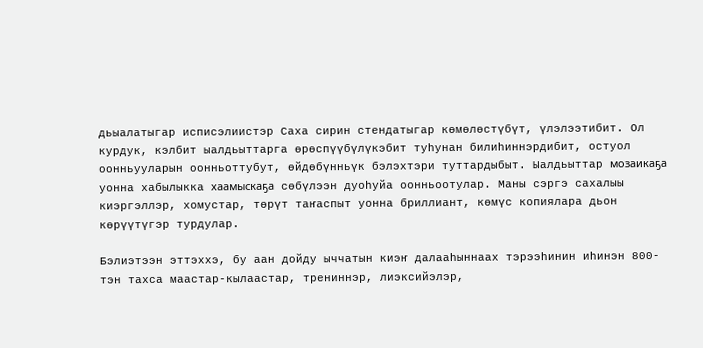дьыалатыгар исписэлиистэр Саха сирин стендатыгар көмөлөстүбүт, үлэлээтибит. Ол курдук, кэлбит ыалдьыттарга өрөспүүбүлүкэбит туһунан билиһиннэрдибит, остуол оонньууларын оонньоттубут, өйдөбүнньүк бэлэхтэри туттардыбыт. Ыалдьыттар мозаикаҕа уонна хабылыкка хаамыскаҕа сөбүлээн дуоһуйа оонньоотулар. Маны сэргэ сахалыы киэргэллэр, хомустар, төрүт таҥаспыт уонна бриллиант, көмүс копиялара дьон көрүүтүгэр турдулар.

Бэлиэтээн эттэххэ, бу аан дойду ыччатын киэҥ далааһыннаах тэрээһинин иһинэн 800-тэн тахса маастар-кылаастар, трениннэр, лиэксийэлэр,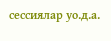сессиялар уо.д.а.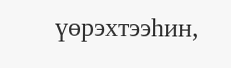үөрэхтээһин,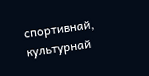спортивнай, культурнай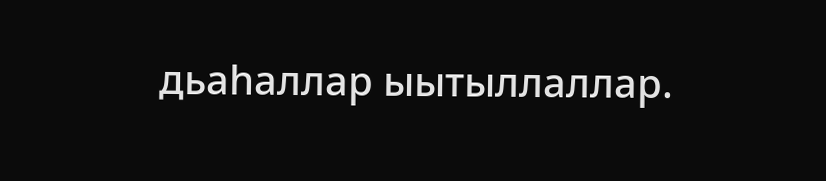дьаһаллар ыытыллаллар.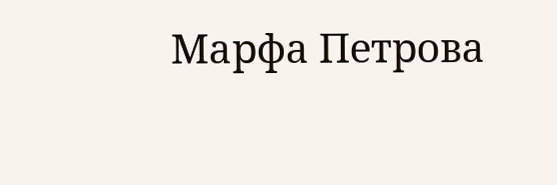Марфа Петрова